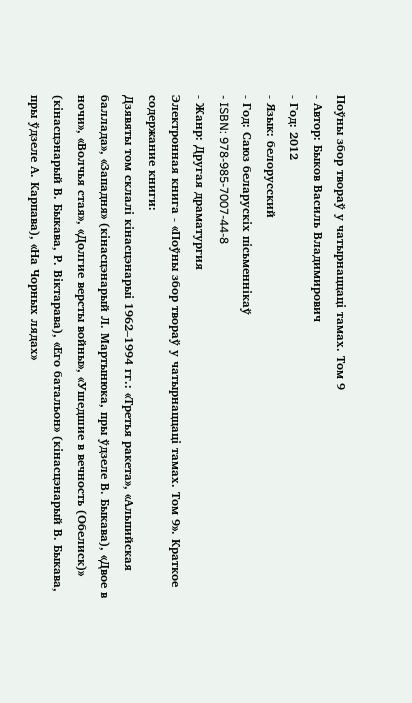Поўны збор твораў у чатырнаццаці тамах. Том 9
- Автор: Быков Василь Владимирович
- Год: 2012
- Язык: белорусский
- Год: Саюз беларускіх пісьменнікаў
- ISBN: 978-985-7007-44-8
- Жанр: Другая драматургия
Электронная книга - «Поўны збор твораў у чатырнаццаці тамах. Том 9». Краткое содержание книги:
Дзявяты том склалі кінасцэнарыі 1962–1994 гг.: «Третья ракета», «Альпийская баллада», «Западня» (кінасцэнарый Л. Мартынюка, пры ўдзеле В. Быкава), «Двое в ночи», «Волчья стая», «Долгие версты войны», «Ушедшие в вечность (Обелиск)» (кінасцэнарый В. Быкава, Р. Віктарава), «Его батальон» (кінасцэнарый В. Быкава, пры ўдзеле А. Карпава), «На Чорных лядах»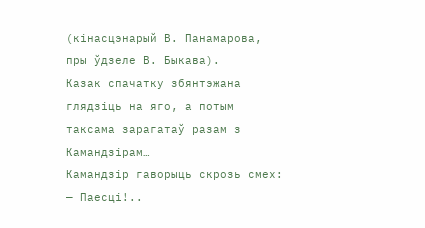(кінасцэнарый В. Панамарова, пры ўдзеле В. Быкава).
Казак спачатку збянтэжана глядзіць на яго, а потым таксама зарагатаў разам з Камандзірам…
Камандзір гаворыць скрозь смех:
— Паесці!..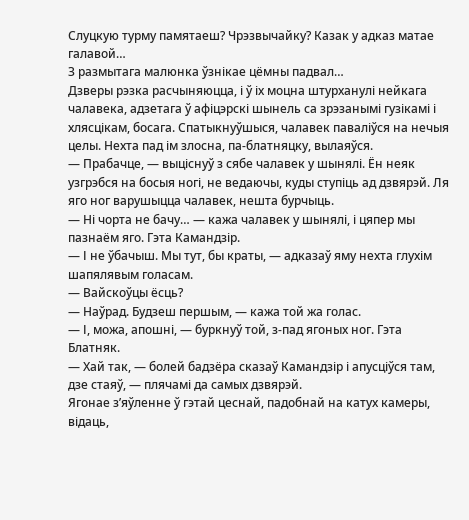Слуцкую турму памятаеш? Чрэзвычайку? Казак у адказ матае галавой…
З размытага малюнка ўзнікае цёмны падвал…
Дзверы рэзка расчыняюцца, і ў іх моцна штурханулі нейкага чалавека, адзетага ў афіцэрскі шынель са зрэзанымі гузікамі і хлясцікам, босага. Спатыкнуўшыся, чалавек паваліўся на нечыя целы. Нехта пад ім злосна, па-блатняцку, вылаяўся.
— Прабачце, — выціснуў з сябе чалавек у шынялі. Ён неяк узгрэбся на босыя ногі, не ведаючы, куды ступіць ад дзвярэй. Ля яго ног варушыцца чалавек, нешта бурчыць.
— Ні чорта не бачу… — кажа чалавек у шынялі, і цяпер мы пазнаём яго. Гэта Камандзір.
— І не ўбачыш. Мы тут, бы краты, — адказаў яму нехта глухім шапялявым голасам.
— Вайскоўцы ёсць?
— Наўрад. Будзеш першым, — кажа той жа голас.
— І, можа, апошні, — буркнуў той, з-пад ягоных ног. Гэта Блатняк.
— Хай так, — болей бадзёра сказаў Камандзір і апусціўся там, дзе стаяў, — плячамі да самых дзвярэй.
Ягонае з’яўленне ў гэтай цеснай, падобнай на катух камеры, відаць,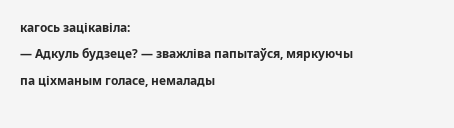кагось зацікавіла:
— Адкуль будзеце? — зважліва папытаўся, мяркуючы па ціхманым голасе, немалады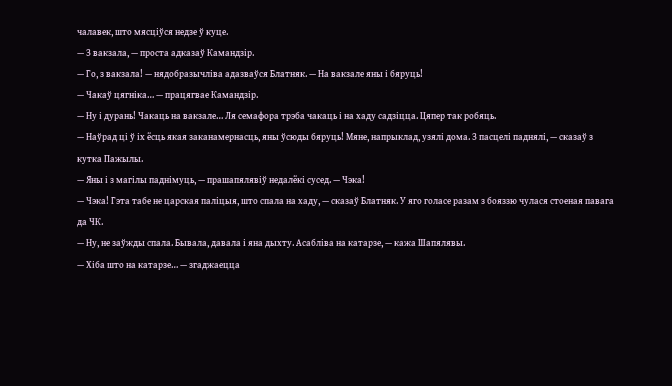чалавек, што мясціўся недзе ў куце.
— З вакзала, — проста адказаў Камандзір.
— Го, з вакзала! — нядобразычліва адазваўся Блатняк. — На вакзале яны і бяруць!
— Чакаў цягніка… — працягвае Камандзір.
— Ну і дурань! Чакаць на вакзале… Ля семафора трэба чакаць і на хаду садзіцца. Цяпер так робяць.
— Наўрад ці ў іх ёсць якая заканамернасць, яны ўсюды бяруць! Мяне, напрыклад, узялі дома. З пасцелі паднялі, — сказаў з кутка Пажылы.
— Яны і з магілы паднімуць, — прашапялявіў недалёкі сусед. — Чэка!
— Чэка! Гэта табе не царская паліцыя, што спала на хаду, — сказаў Блатняк. У яго голасе разам з бояззю чулася стоеная павага да ЧК.
— Ну, не заўжды спала. Бывала, давала і яна дыхту. Асабліва на катарзе, — кажа Шапялявы.
— Хіба што на катарзе… — згаджаецца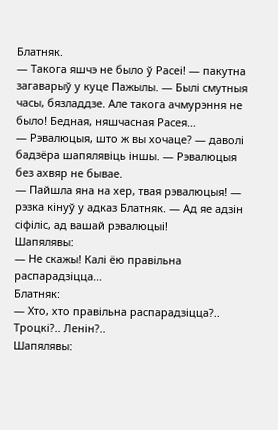Блатняк.
— Такога яшчэ не было ў Расеі! — пакутна загаварыў у куце Пажылы. — Былі смутныя часы, бязладдзе. Але такога ачмурэння не было! Бедная, няшчасная Расея…
— Рэвалюцыя, што ж вы хочаце? — даволі бадзёра шапялявіць іншы. — Рэвалюцыя без ахвяр не бывае.
— Пайшла яна на хер, твая рэвалюцыя! — рэзка кінуў у адказ Блатняк. — Ад яе адзін сіфіліс, ад вашай рэвалюцыі!
Шапялявы:
— Не скажы! Калі ёю правільна распарадзіцца…
Блатняк:
— Хто, хто правільна распарадзіцца?.. Троцкі?.. Ленін?..
Шапялявы: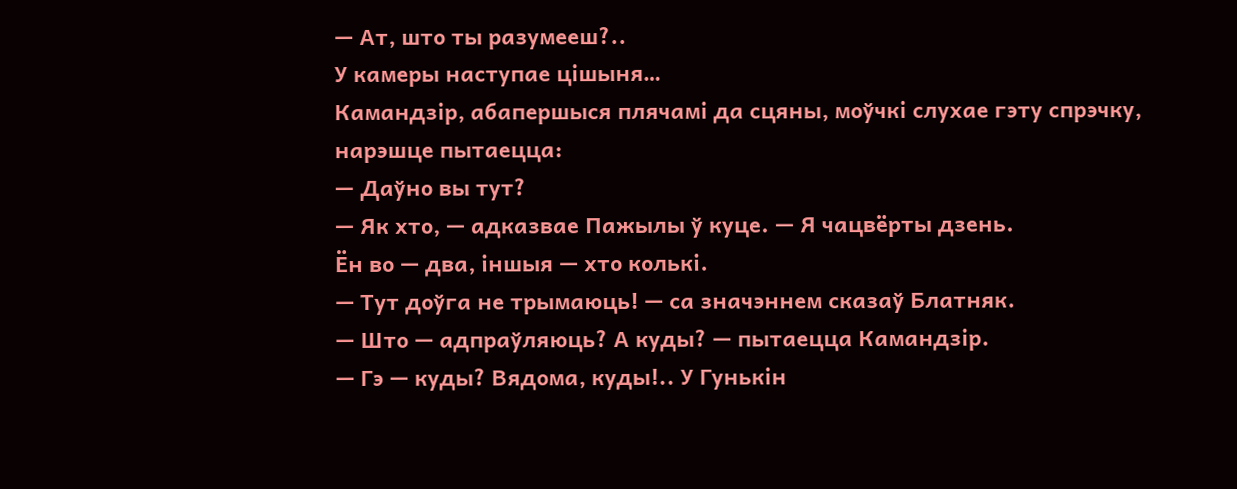— Ат, што ты разумееш?..
У камеры наступае цішыня…
Камандзір, абапершыся плячамі да сцяны, моўчкі слухае гэту спрэчку, нарэшце пытаецца:
— Даўно вы тут?
— Як хто, — адказвае Пажылы ў куце. — Я чацвёрты дзень.
Ён во — два, іншыя — хто колькі.
— Тут доўга не трымаюць! — са значэннем сказаў Блатняк.
— Што — адпраўляюць? А куды? — пытаецца Камандзір.
— Гэ — куды? Вядома, куды!.. У Гунькін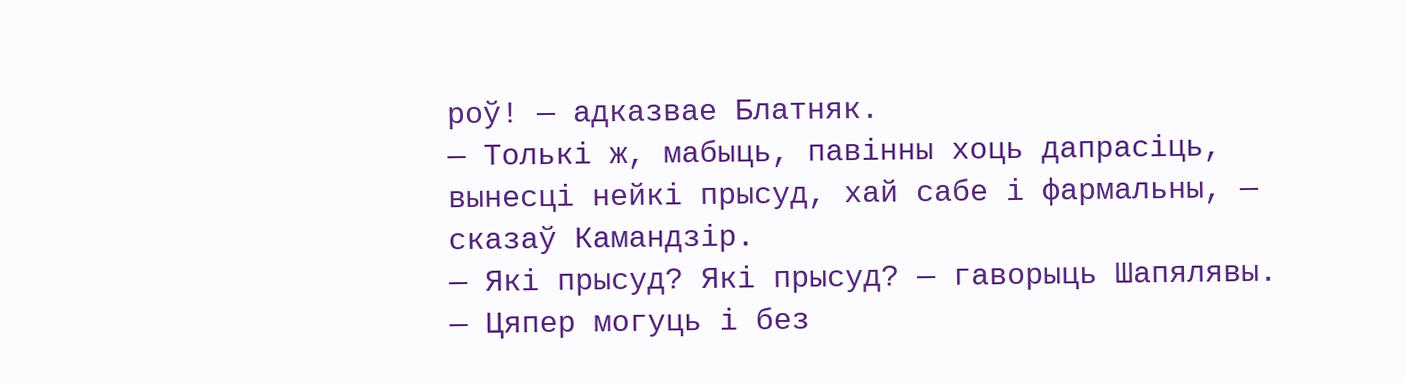роў! — адказвае Блатняк.
— Толькі ж, мабыць, павінны хоць дапрасіць, вынесці нейкі прысуд, хай сабе і фармальны, — сказаў Камандзір.
— Які прысуд? Які прысуд? — гаворыць Шапялявы. — Цяпер могуць і без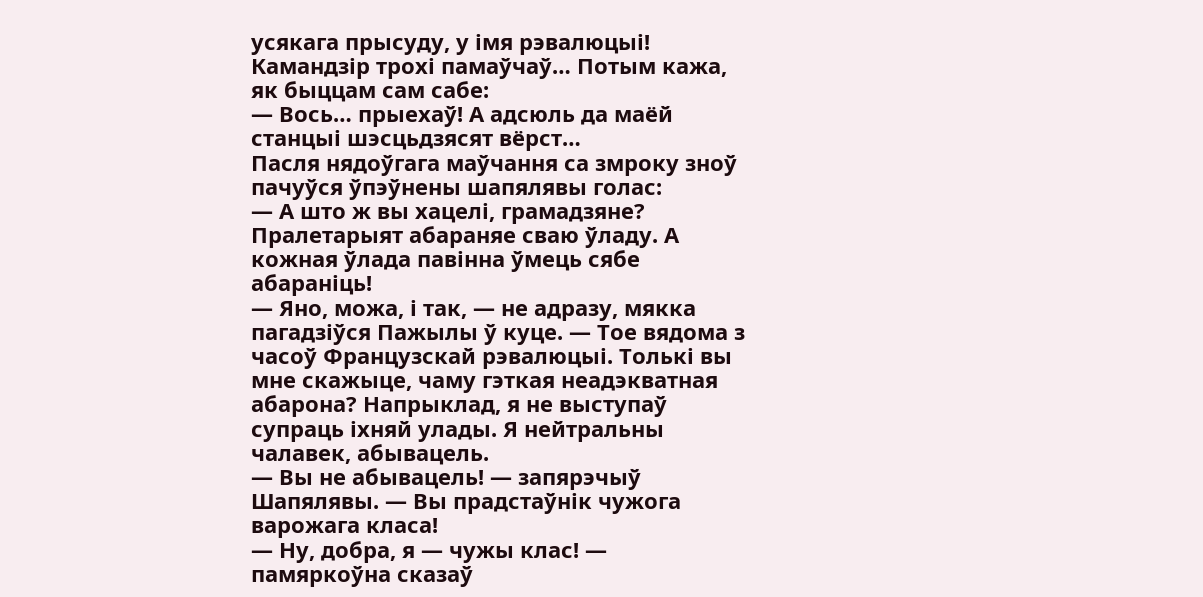усякага прысуду, у імя рэвалюцыі!
Камандзір трохі памаўчаў… Потым кажа, як быццам сам сабе:
— Вось… прыехаў! А адсюль да маёй станцыі шэсцьдзясят вёрст…
Пасля нядоўгага маўчання са змроку зноў пачуўся ўпэўнены шапялявы голас:
— А што ж вы хацелі, грамадзяне? Пралетарыят абараняе сваю ўладу. А кожная ўлада павінна ўмець сябе абараніць!
— Яно, можа, і так, — не адразу, мякка пагадзіўся Пажылы ў куце. — Тое вядома з часоў Французскай рэвалюцыі. Толькі вы мне скажыце, чаму гэткая неадэкватная абарона? Напрыклад, я не выступаў супраць іхняй улады. Я нейтральны чалавек, абывацель.
— Вы не абывацель! — запярэчыў Шапялявы. — Вы прадстаўнік чужога варожага класа!
— Ну, добра, я — чужы клас! — памяркоўна сказаў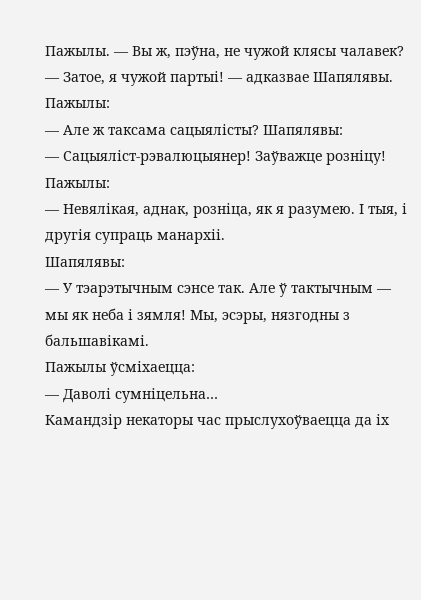Пажылы. — Вы ж, пэўна, не чужой клясы чалавек?
— Затое, я чужой партыі! — адказвае Шапялявы. Пажылы:
— Але ж таксама сацыялісты? Шапялявы:
— Сацыяліст-рэвалюцыянер! Заўважце розніцу! Пажылы:
— Невялікая, аднак, розніца, як я разумею. І тыя, і другія супраць манархіі.
Шапялявы:
— У тэарэтычным сэнсе так. Але ў тактычным — мы як неба і зямля! Мы, эсэры, нязгодны з бальшавікамі.
Пажылы ўсміхаецца:
— Даволі сумніцельна…
Камандзір некаторы час прыслухоўваецца да іх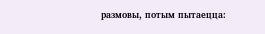размовы, потым пытаецца: